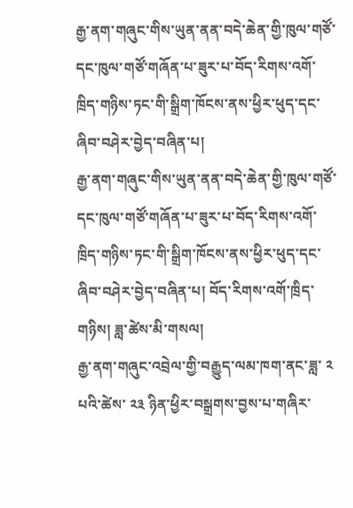རྒྱ་ནག་གཞུང་གིས་ཡུན་ནན་བདེ་ཆེན་གྱི་ཁུལ་གཙོ་དང་ཁུལ་གཙོ་གཞོན་པ་ཟུར་པ་བོད་རིགས་འགོ་ཁྲིད་གཉིས་ཏང་གི་སྒྲིག་ཁོངས་ནས་ཕྱིར་ཕུད་དང་ཞིབ་བཤེར་བྱེད་བཞིན་པ།
རྒྱ་ནག་གཞུང་གིས་ཡུན་ནན་བདེ་ཆེན་གྱི་ཁུལ་གཙོ་དང་ཁུལ་གཙོ་གཞོན་པ་ཟུར་པ་བོད་རིགས་འགོ་ཁྲིད་གཉིས་ཏང་གི་སྒྲིག་ཁོངས་ནས་ཕྱིར་ཕུད་དང་ཞིབ་བཤེར་བྱེད་བཞིན་པ། བོད་རིགས་འགོ་ཁྲིད་གཉིས། ཟླ་ཚེས་མི་གསལ།
རྒྱ་ནག་གཞུང་འབྲེལ་གྱི་བརྒྱུད་ལམ་ཁག་ནང་ཟླ་ ༢ པའི་ཚེས་ ༢༣ ཉིན་ཕྱིར་བསྒྲགས་བྱས་པ་གཞིར་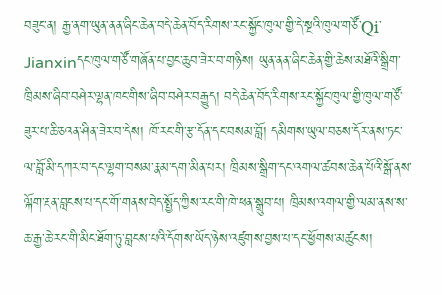བཟུང་ན། རྒྱ་ནག་ཡུན་ནན་ཞིང་ཆེན་བདེ་ཆེན་བོད་རིགས་རང་སྐྱོང་ཁུལ་གྱི་དེ་སྔའི་ཁུལ་གཙོ་Qi་Jianxinདང་ཁུལ་གཙོ་གཞོན་པ་བྱང་ཆུབ་ཟེར་བ་གཉིས། ཡུན་ནན་ཞིང་ཆེན་གྱི་ཆེས་མཐོའི་སྒྲིག་ཁྲིམས་ཞིབ་བཤེར་ལྷན་ཁང་གིས་ཞིབ་བཤེར་བརྒྱུད། བདེ་ཆེན་བོད་རིགས་རང་སྐྱོང་ཁུལ་གྱི་ཁུལ་གཙོ་ཟུར་པ་ཆི་ཅའན་ཤིན་ཟེར་བ་དེས། ཁོ་རང་གི་རྩ་དོན་དང་བསམ་བློ། དམིགས་ཡུལ་བཅས་དོར་ནས་ཏང་ལ་བློ་མི་དཀར་བ་དང་ལྷག་བསམ་རྣམ་དག་མིན་པར། ཁྲིམས་སྒྲིག་དང་འགལ་ཚབས་ཆེན་པོའི་སྒོ་ནས་ལྐོག་རྔན་བླངས་པ་དང་གོ་གནས་བེད་སྤྱོད་ཀྱིས་རང་གི་ཁེ་ཕན་སྒྲུབ་པ། ཁྲིམས་འགལ་གྱི་ལམ་ནས་ས་ཆ་རྒྱ་ཆེ་རང་གི་མིང་ཐོག་ཏུ་བླངས་པའི་དོགས་ཡོད་ཉེས་འཛུགས་བྱས་པ་དང་ཕྱོགས་མཚུངས།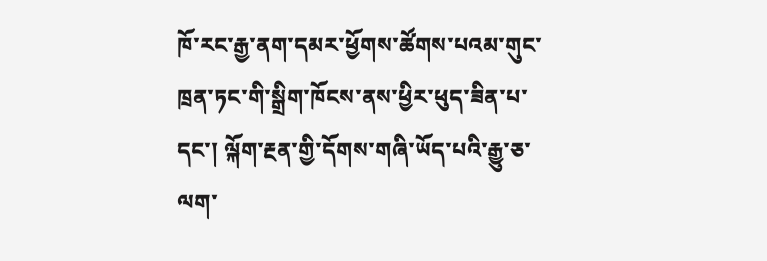ཁོ་རང་རྒྱ་ནག་དམར་ཕྱོགས་ཚོགས་པའམ་གུང་ཁྲན་ཏང་གི་སྒྲིག་ཁོངས་ནས་ཕྱིར་ཕུད་ཟིན་པ་དང་། ལྐོག་རྔན་གྱི་དོགས་གཞི་ཡོད་པའི་རྒྱུ་ཅ་ལག་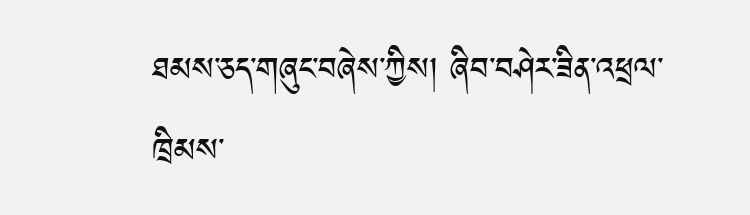ཐམས་ཅད་གཞུང་བཞེས་ཀྱིས། ཞིབ་བཤེར་ཟིན་འཕྲལ་ཁྲིམས་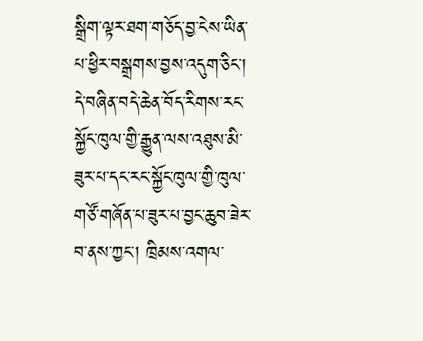སྒྲིག་ལྟར་ཐག་གཅོད་བྱ་ངེས་ཡིན་པ་ཕྱིར་བསྒྲགས་བྱས་འདུག་ཅིང་། དེ་བཞིན་བདེ་ཆེན་བོད་རིགས་རང་སྐྱོང་ཁུལ་གྱི་རྒྱུན་ལས་འཐུས་མི་ཟུར་པ་དང་རང་སྐྱོང་ཁུལ་གྱི་ཁུལ་གཙོ་གཞོན་པ་ཟུར་པ་བྱང་ཆུབ་ཟེར་བ་ནས་ཀྱང་། ཁྲིམས་འགལ་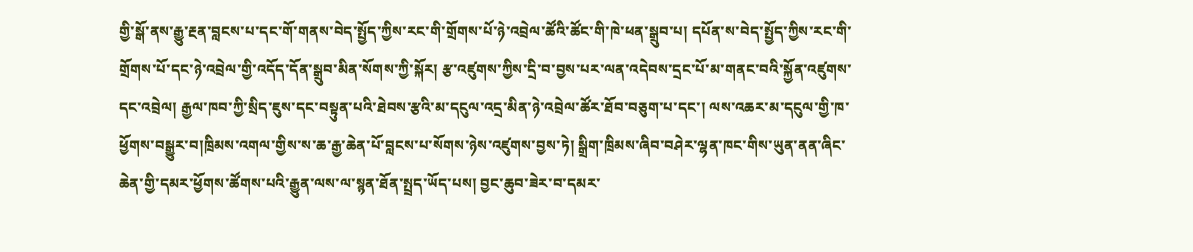གྱི་སྒོ་ནས་རྒྱུ་རྔན་བླངས་པ་དང་གོ་གནས་བེད་སྤྱོད་ཀྱིས་རང་གི་གྲོགས་པོ་ཉེ་འབྲེལ་ཚོའི་ཚོང་གི་ཁེ་ཕན་སྒྲུབ་པ། དཔོན་ས་བེད་སྤྱོད་ཀྱིས་རང་གི་གྲོགས་པོ་དང་ཉེ་འབྲེལ་གྱི་འདོད་དོན་སྒྲུབ་མིན་སོགས་ཀྱི་སྐོར། རྩ་འཛུགས་ཀྱིས་དྲི་བ་བྱས་པར་ལན་འདེབས་དྲང་པོ་མ་གནང་བའི་སྐྱོན་འཛུགས་དང་འབྲེལ། རྒྱལ་ཁབ་ཀྱི་སྲིད་ཇུས་དང་བསྟུན་པའི་ཐེབས་རྩའི་མ་དངུལ་འདྲ་མིན་ཉེ་འབྲེལ་ཚོར་ཐོབ་བཅུག་པ་དང་། ལས་འཆར་མ་དངུལ་གྱི་ཁ་ཕྱོགས་བསྒྱུར་བ།ཁྲིམས་འགལ་གྱིས་ས་ཆ་རྒྱ་ཆེན་པོ་བླངས་པ་སོགས་ཉེས་འཛུགས་བྱས་ཏེ། སྒྲིག་ཁྲིམས་ཞིབ་བཤེར་ལྷན་ཁང་གིས་ཡུན་ནན་ཞིང་ཆེན་གྱི་དམར་ཕྱོགས་ཚོགས་པའི་རྒྱུན་ལས་ལ་སྙན་ཐོན་སྤྲད་ཡོད་པས། བྱང་ཆུབ་ཟེར་བ་དམར་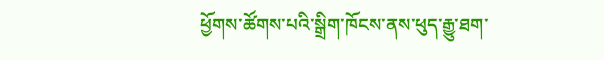ཕྱོགས་ཚོགས་པའི་སྒྲིག་ཁོངས་ནས་ཕུད་རྒྱུ་ཐག་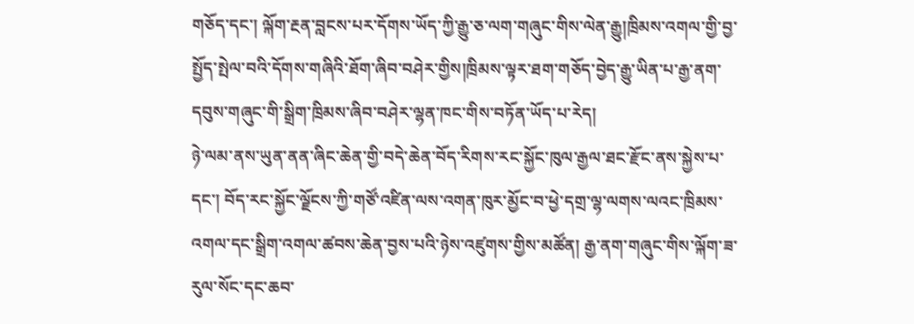གཅོད་དང་། ལྐོག་རྔན་བླངས་པར་དོགས་ཡོད་ཀྱི་རྒྱུ་ཅ་ལག་གཞུང་གིས་ལེན་རྒྱུ།ཁྲིམས་འགལ་གྱི་བྱ་སྤྱོད་སྤེལ་བའི་དོགས་གཞིའི་ཐོག་ཞིབ་བཤེར་གྱིས།ཁྲིམས་ལྟར་ཐག་གཅོད་བྱེད་རྒྱུ་ཡིན་པ་རྒྱ་ནག་དབུས་གཞུང་གི་སྒྲིག་ཁྲིམས་ཞིབ་བཤེར་ལྷན་ཁང་གིས་བཏོན་ཡོད་པ་རེད།
ཉེ་ལམ་ནས་ཡུན་ནན་ཞིང་ཆེན་གྱི་བདེ་ཆེན་བོད་རིགས་རང་སྐྱོང་ཁུལ་རྒྱལ་ཐང་རྫོང་ནས་སྐྱེས་པ་དང་། བོད་རང་སྐྱོང་ལྗོངས་ཀྱི་གཙོ་འཛིན་ལས་འགན་ཁུར་མྱོང་བ་ཕྱེ་དགྲ་ལྷ་ལགས་ལའང་ཁྲིམས་འགལ་དང་སྒྲིག་འགལ་ཚབས་ཆེན་བྱས་པའི་ཉེས་འཛུགས་གྱིས་མཚོན། རྒྱ་ནག་གཞུང་གིས་ལྐོག་ཟ་རུལ་སོང་དང་ཆབ་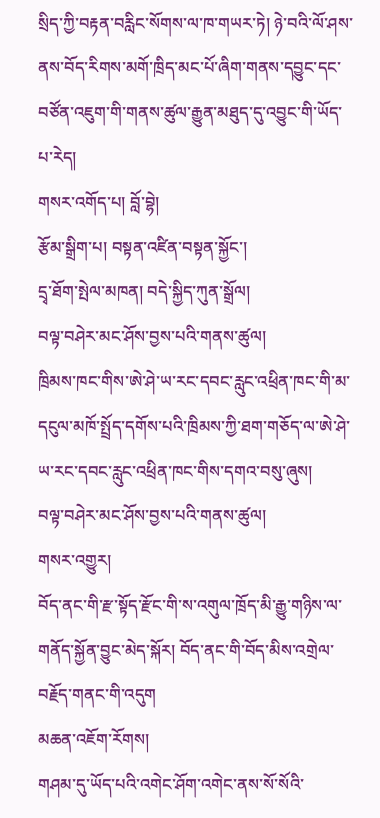སྲིད་ཀྱི་བརྟན་བརླིང་སོགས་ལ་ཁ་གཡར་ཏེ། ཉེ་བའི་ལོ་ཤས་ནས་བོད་རིགས་མགོ་ཁྲིད་མང་པོ་ཞིག་གནས་དབྱུང་དང་བཙོན་འཇུག་གི་གནས་ཚུལ་རྒྱུན་མཐུད་དུ་འབྱུང་གི་ཡོད་པ་རེད།
གསར་འགོད་པ། བློ་བྷེ།
རྩོམ་སྒྲིག་པ། བསྟན་འཛིན་བསྟན་སྐྱོང་།
དྲྭ་ཐོག་སྤེལ་མཁན། བདེ་སྐྱིད་ཀུན་སྒྲོལ།
བལྟ་བཤེར་མང་ཤོས་བྱས་པའི་གནས་ཚུལ།
ཁྲིམས་ཁང་གིས་ཨེ་ཤེ་ཡ་རང་དབང་རླུང་འཕྲིན་ཁང་གི་མ་དངུལ་མཁོ་སྤྲོད་དགོས་པའི་ཁྲིམས་ཀྱི་ཐག་གཅོད་ལ་ཨེ་ཤེ་ཡ་རང་དབང་རླུང་འཕྲིན་ཁང་གིས་དགའ་བསུ་ཞུས།
བལྟ་བཤེར་མང་ཤོས་བྱས་པའི་གནས་ཚུལ།
གསར་འགྱུར།
བོད་ནང་གི་རྫ་སྟོད་རྫོང་གི་ས་འགུལ་ཁྲོད་མི་རྒྱུ་གཉིས་ལ་གནོད་སྐྱོན་བྱུང་མེད་སྐོར། བོད་ནང་གི་བོད་མིས་འགྲེལ་བརྗོད་གནང་གི་འདུག
མཆན་འཇོག་རོགས།
གཤམ་དུ་ཡོད་པའི་འགེང་ཤོག་འགེང་ནས་སོ་སོའི་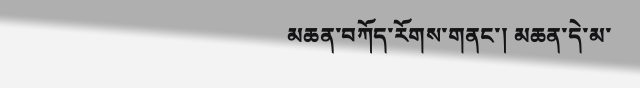མཆན་བཀོད་རོགས་གནང་། མཆན་དེ་མ་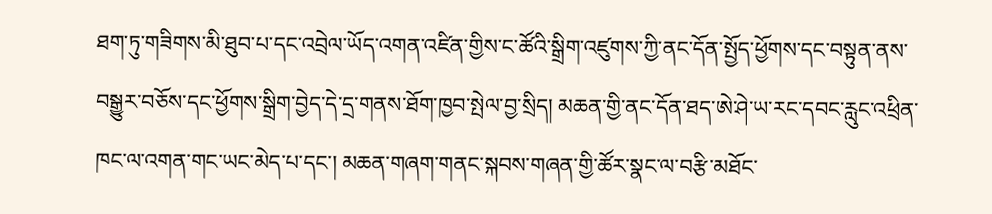ཐག་ཏུ་གཟིགས་མི་ཐུབ་པ་དང་འབྲེལ་ཡོད་འགན་འཛིན་གྱིས་ང་ཚོའི་སྒྲིག་འཛུགས་ཀྱི་ནང་དོན་སྤྱོད་ཕྱོགས་དང་བསྟུན་ནས་བསྒྱུར་བཅོས་དང་ཕྱོགས་སྒྲིག་བྱེད་དེ་དྲ་གནས་ཐོག་ཁྱབ་སྤེལ་བྱ་སྲིད། མཆན་གྱི་ནང་དོན་ཐད་ཨེ་ཤེ་ཡ་རང་དབང་རླུང་འཕྲིན་ཁང་ལ་འགན་གང་ཡང་མེད་པ་དང་། མཆན་གཞག་གནང་སྐབས་གཞན་གྱི་ཚོར་སྣང་ལ་བརྩི་མཐོང་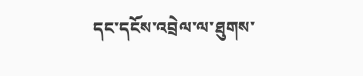དང་དངོས་འབྲེལ་ལ་ཐུགས་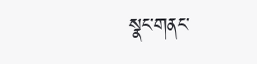སྣང་གནང་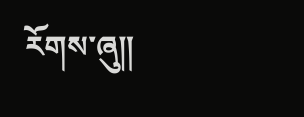རོགས་ཞུ༎